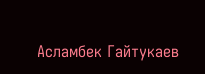Асламбек Гайтукаев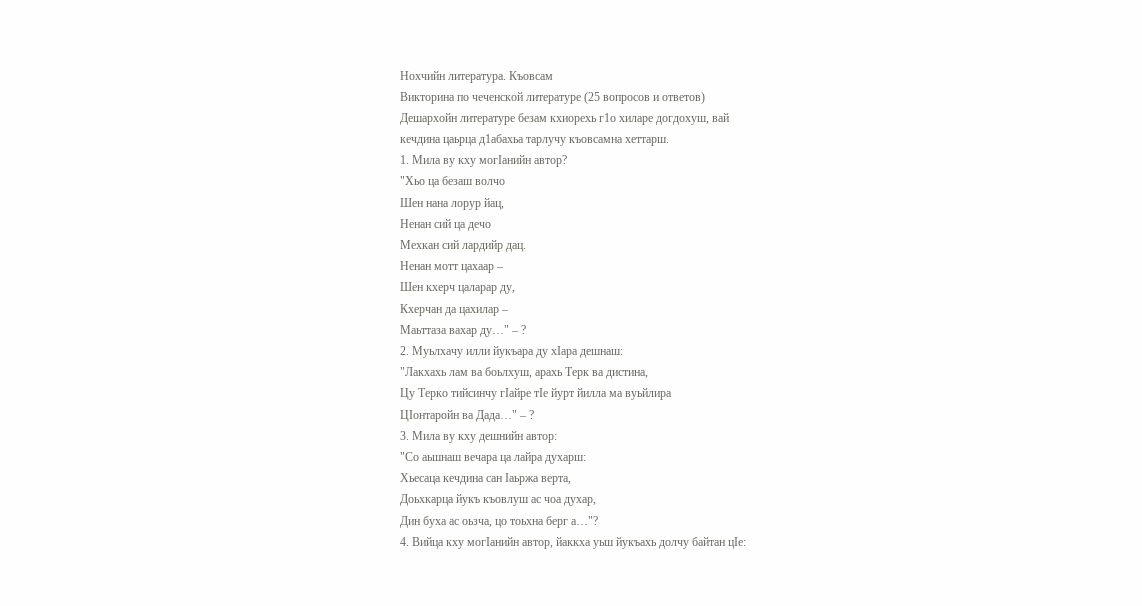Нохчийн литература. Къовсам
Викторина по чеченской литературе (25 вопросов и ответов)
Дешархойн литературе безам кхиорехь г1о хиларе догдохуш, вай
кечдина цаьрца д1абахьа тарлучу къовсамна хеттарш.
1. Мила ву кху могIанийн автор?
"Хьо ца безаш волчо
Шен нана лорур йац,
Ненан сий ца дечо
Мехкан сий лардийр дац.
Ненан мотт цахаар –
Шен кхерч цаларар ду,
Кхерчан да цахилар –
Маьттаза вахар ду…" – ?
2. Муьлхачу илли йукъара ду хIара дешнаш:
"Лакхахь лам ва боьлхуш, арахь Терк ва дистина,
Цу Терко тийсинчу гIайре тIе йурт йилла ма вуьйлира
ЦIонтаройн ва Дада…" – ?
3. Мила ву кху дешнийн автор:
"Со аьшнаш вечара ца лайра духарш:
Хьесаца кечдина сан Iаьржа верта,
Доьхкарца йукъ къовлуш ас чоа духар,
Дин буха ас оьзча, цо тоьхна берг а…"?
4. Вийца кху могIанийн автор, йаккха уьш йукъахь долчу байтан цIе: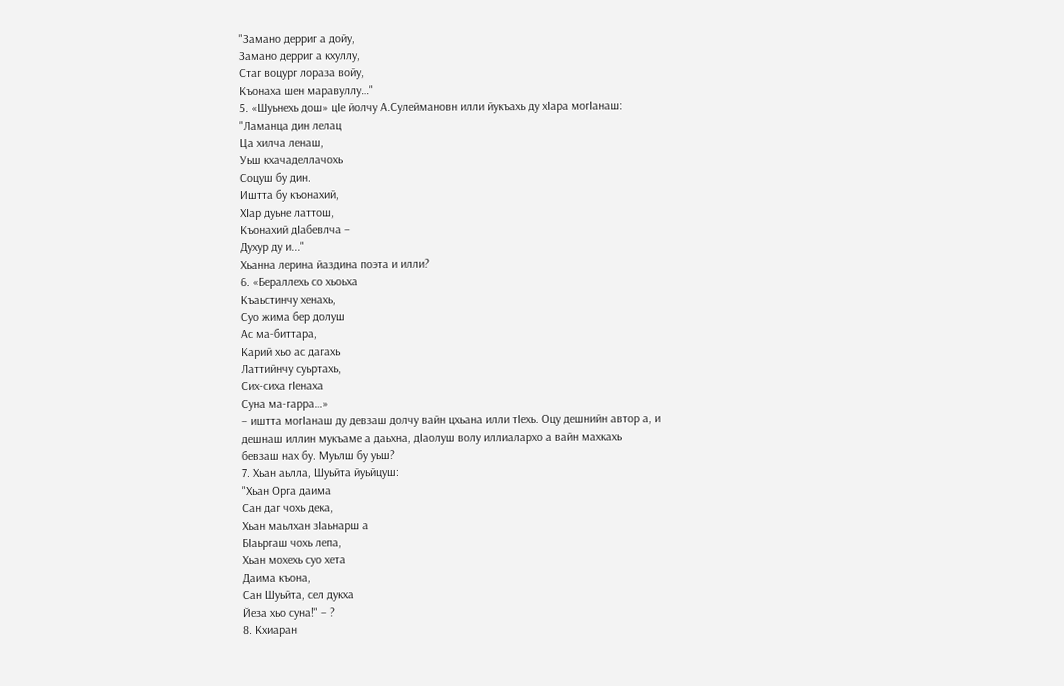"Замано дерриг а дойу,
Замано дерриг а кхуллу,
Стаг воцург лораза войу,
Къонаха шен маравуллу…"
5. «Шуьнехь дош» цIе йолчу А.Сулеймановн илли йукъахь ду хIара могIанаш:
"Ламанца дин лелац
Ца хилча ленаш,
Уьш кхачаделлачохь
Соцуш бу дин.
Иштта бу къонахий,
ХIар дуьне латтош,
Къонахий дIабевлча –
Духур ду и..."
Хьанна лерина йаздина поэта и илли?
6. «Бераллехь со хьоьха
Къаьстинчу хенахь,
Суо жима бер долуш
Ас ма-биттара,
Карий хьо ас дагахь
Латтийнчу суьртахь,
Сих-сиха гIенаха
Суна ма-гарра…»
– иштта могIанаш ду девзаш долчу вайн цхьана илли тIехь. Оцу дешнийн автор а, и
дешнаш иллин мукъаме а даьхна, дIаолуш волу иллиалархо а вайн махкахь
бевзаш нах бу. Муьлш бу уьш?
7. Хьан аьлла, Шуьйта йуьйцуш:
"Хьан Орга даима
Сан даг чохь дека,
Хьан маьлхан зIаьнарш а
БIаьргаш чохь лепа,
Хьан мохехь суо хета
Даима къона,
Сан Шуьйта, сел дукха
Йеза хьо суна!" – ?
8. Кхиаран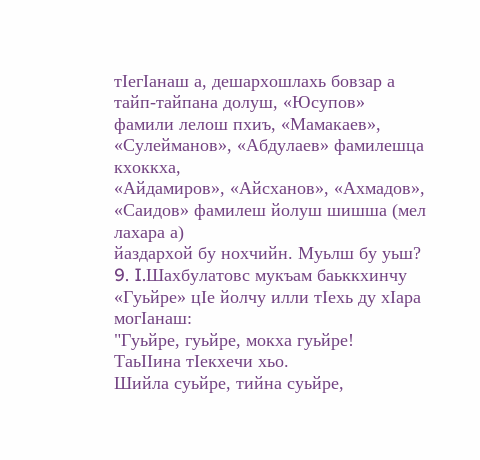тIегIанаш а, дешархошлахь бовзар а тайп-тайпана долуш, «Юсупов»
фамили лелош пхиъ, «Мамакаев», «Сулейманов», «Абдулаев» фамилешца кхоккха,
«Айдамиров», «Айсханов», «Ахмадов», «Саидов» фамилеш йолуш шишша (мел лахара а)
йаздархой бу нохчийн. Муьлш бу уьш?
9. I.Шахбулатовс мукъам баьккхинчу «Гуьйре» цIе йолчу илли тIехь ду хIара
могIанаш:
"Гуьйре, гуьйре, мокха гуьйре!
ТаьIIина тIекхечи хьо.
Шийла суьйре, тийна суьйре,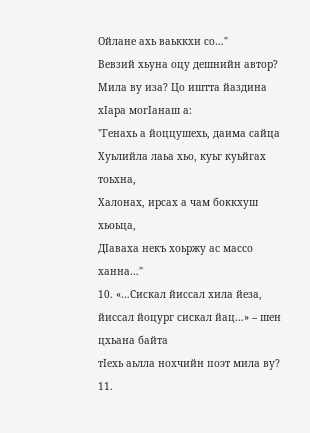Ойлане ахь ваьккхи со…"
Вевзий хьуна оцу дешнийн автор? Мила ву иза? Цо иштта йаздина хIара могIанаш а:
"Генахь а йоццушехь, даима сайца
Хуьлийла лаьа хьо, куьг куьйгах тоьхна,
Халонах, ирсах а чам боккхуш хьоьца,
ДIаваха некъ хоьржу ас массо ханна…"
10. «…Сискал йиссал хила йеза, йиссал йоцург сискал йац…» – шен цхьана байта
тIехь аьлла нохчийн поэт мила ву?
11.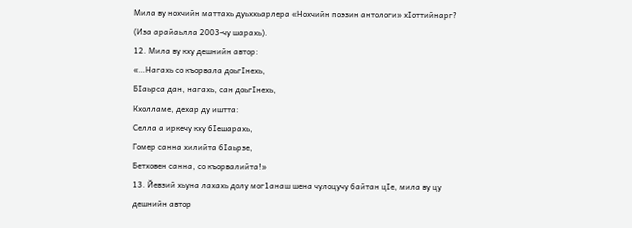Мила ву нохчийн маттахь дуьххьарлера «Нохчийн поэзин антологи» хIоттийнарг?
(Иза арайаьлла 2003-чу шарахь).
12. Мила ву кху дешнийн автор:
«…Нагахь со къорвала доьгIнехь,
БIаьрса дан, нагахь, сан доьгIнехь,
Кхолламе, дехар ду иштта:
Селла а иркечу кху бIешарахь,
Гомер санна хилийта бIаьрзе,
Бетховен санна, со къорвалийта!»
13. Йевзий хьуна лахахь долу мог1анаш шена чулоцучу байтан цIе, мила ву цу
дешнийн автор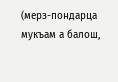(мерз-пондарца мукъам а балош,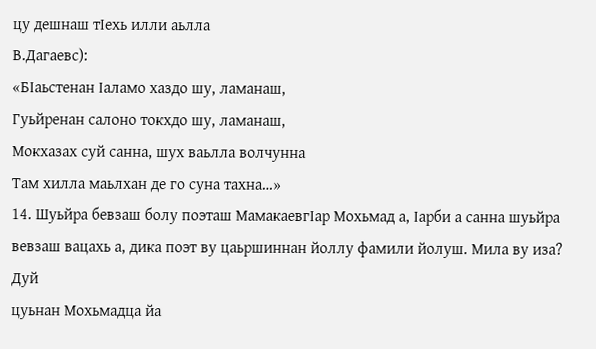цу дешнаш тIехь илли аьлла
В.Дагаевс):
«БIаьстенан Iаламо хаздо шу, ламанаш,
Гуьйренан салоно токхдо шу, ламанаш,
Мокхазах суй санна, шух ваьлла волчунна
Там хилла маьлхан де го суна тахна…»
14. Шуьйра бевзаш болу поэташ МамакаевгIар Мохьмад а, Iарби а санна шуьйра
вевзаш вацахь а, дика поэт ву цаьршиннан йоллу фамили йолуш. Мила ву иза? Дуй
цуьнан Мохьмадца йа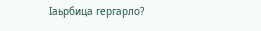Iаьрбица гергарло?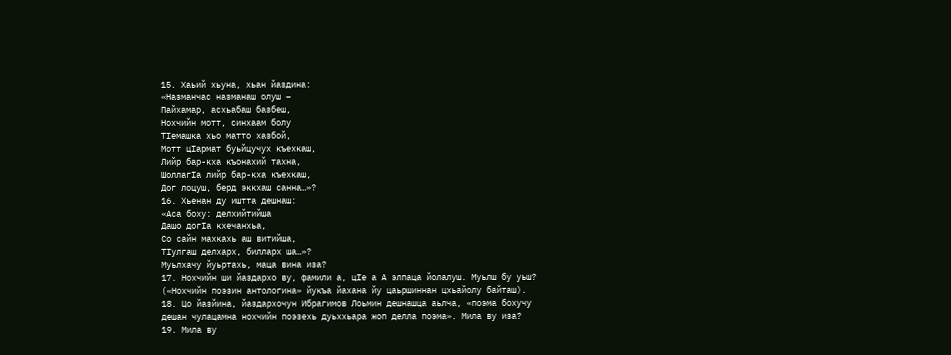15. Хаьий хьуна, хьан йаздина:
«Назманчас назманаш олуш –
Пайхамар, асхьабаш базбеш,
Нохчийн мотт, синхаам болу
ТIемашка хьо матто хазбой,
Мотт цIармат буьйцучух къехкаш,
Лийр бар-кха къонахий тахна,
ШоллагIа лийр бар-кха къехкаш,
Дог лоцуш, берд эккхаш санна…»?
16. Хьенан ду иштта дешнаш:
«Аса боху: делхийтийша
Дашо догIа кхечанхьа,
Со сайн махкахь аш витийша,
ТIулгаш делхарх, билларх ша…»?
Муьлхачу йуьртахь, маца вина иза?
17. Нохчийн ши йаздархо ву, фамили а, цIе а А элпаца йолалуш. Муьлш бу уьш?
(«Нохчийн поэзин антологина» йукъа йахана йу цаьршиннан цхьайолу байташ).
18. Цо йазйина, йаздархочун Ибрагимов Лоьмин дешнашца аьлча, «поэма бохучу
дешан чулацамна нохчийн поэзехь дуьххьара жоп делла поэма». Мила ву иза?
19. Мила ву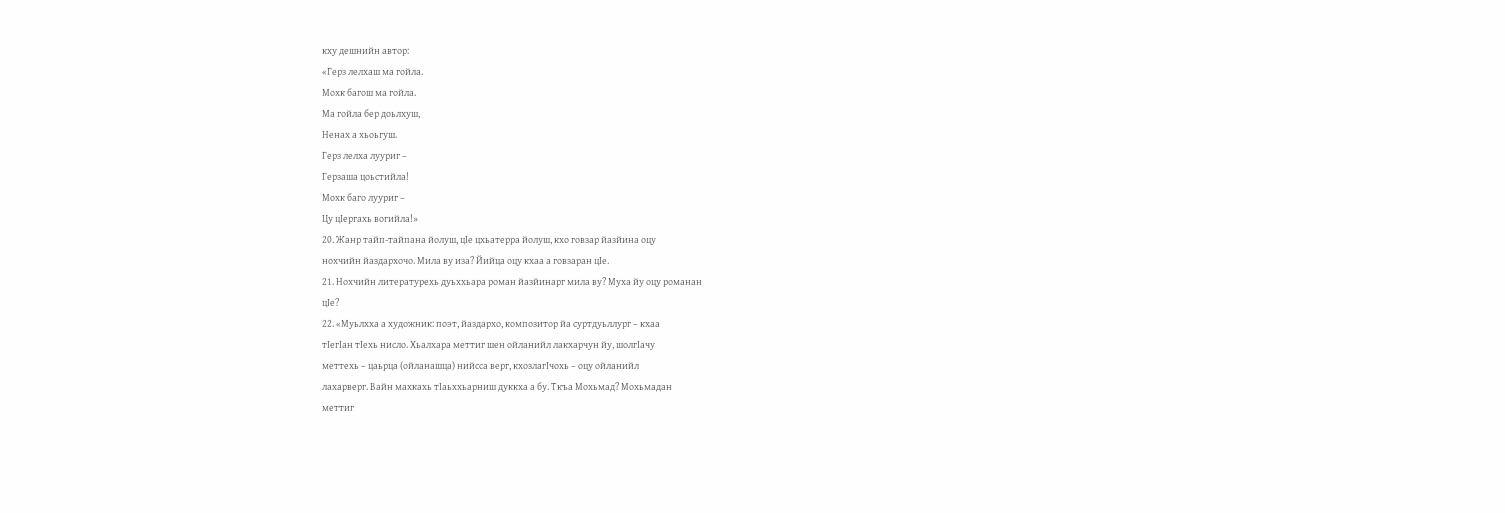кху дешнийн автор:
«Герз лелхаш ма гойла.
Мохк багош ма гойла.
Ма гойла бер доьлхуш,
Ненах а хьоьгуш.
Герз лелха лууриг –
Герзаша цоьстийла!
Мохк баго лууриг –
Цу цIергахь вогийла!»
20. Жанр тайп-тайпана йолуш, цIе цхьатерра йолуш, кхо говзар йазйина оцу
нохчийн йаздархочо. Мила ву иза? Йийца оцу кхаа а говзаран цIе.
21. Нохчийн литературехь дуьххьара роман йазйинарг мила ву? Муха йу оцу романан
цIе?
22. «Муьлхха а художник: поэт, йаздархо, композитор йа суртдуьллург – кхаа
тIегIан тIехь нисло. Хьалхара меттиг шен ойланийл лакхарчун йу, шолгIачу
меттехь – цаьрца (ойланашца) нийсса верг, кхозлагIчохь – оцу ойланийл
лахарверг. Вайн махкахь тIаьххьарниш дуккха а бу. Ткъа Мохьмад? Мохьмадан
меттиг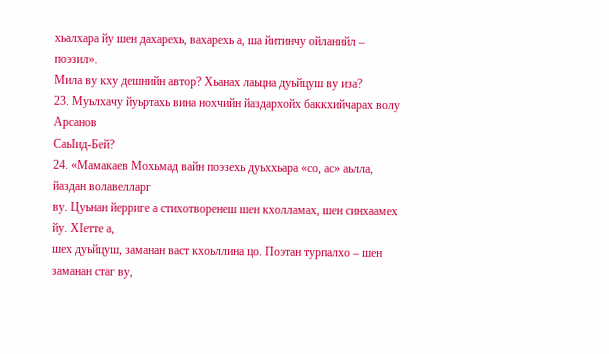хьалхара йу шен дахарехь, вахарехь а, ша йитинчу ойланийл – поэзил».
Мила ву кху дешнийн автор? Хьанах лаьцна дуьйцуш ву иза?
23. Муьлхачу йуьртахь вина нохчийн йаздархойх баккхийчарах волу Арсанов
СаьIид-Бей?
24. «Мамакаев Мохьмад вайн поэзехь дуьххьара «со, ас» аьлла, йаздан волавелларг
ву. Цуьнан йерриге а стихотворенеш шен кхолламах, шен синхаамех йу. ХIетте а,
шех дуьйцуш, заманан васт кхоьллина цо. Поэтан турпалхо – шен заманан стаг ву,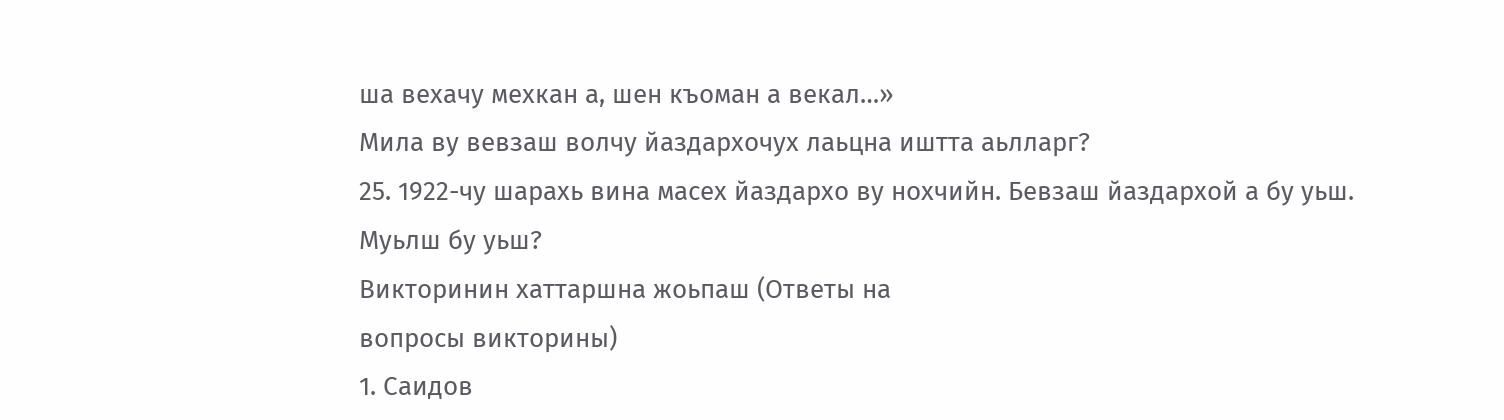ша вехачу мехкан а, шен къоман а векал…»
Мила ву вевзаш волчу йаздархочух лаьцна иштта аьлларг?
25. 1922-чу шарахь вина масех йаздархо ву нохчийн. Бевзаш йаздархой а бу уьш.
Муьлш бу уьш?
Викторинин хаттаршна жоьпаш (Ответы на
вопросы викторины)
1. Саидов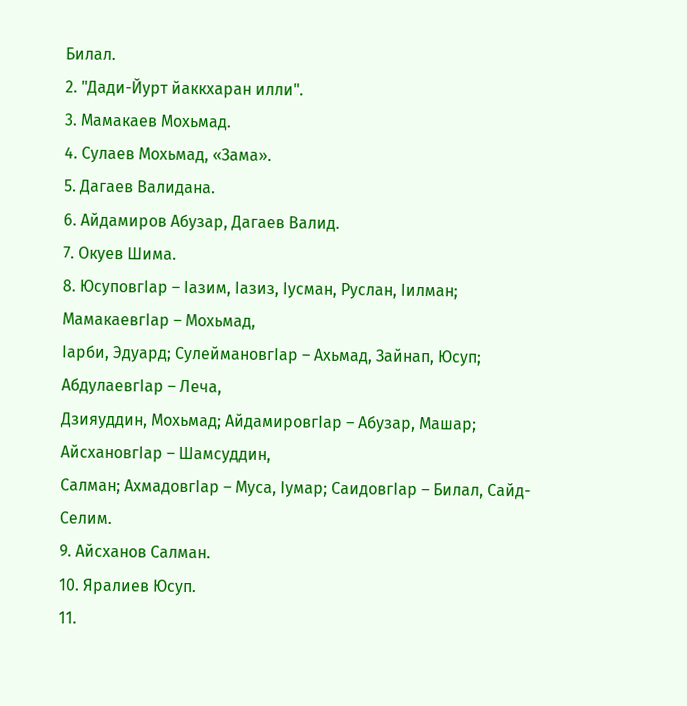Билал.
2. "Дади-Йурт йаккхаран илли".
3. Мамакаев Мохьмад.
4. Сулаев Мохьмад, «Зама».
5. Дагаев Валидана.
6. Айдамиров Абузар, Дагаев Валид.
7. Окуев Шима.
8. ЮсуповгIар – Iазим, Iазиз, Iусман, Руслан, Iилман; МамакаевгIар – Мохьмад,
Iарби, Эдуард; СулеймановгIар – Ахьмад, Зайнап, Юсуп; АбдулаевгIар – Леча,
Дзияуддин, Мохьмад; АйдамировгIар – Абузар, Машар; АйсхановгIар – Шамсуддин,
Салман; АхмадовгIар – Муса, Iумар; СаидовгIар – Билал, Сайд-Селим.
9. Айсханов Салман.
10. Яралиев Юсуп.
11.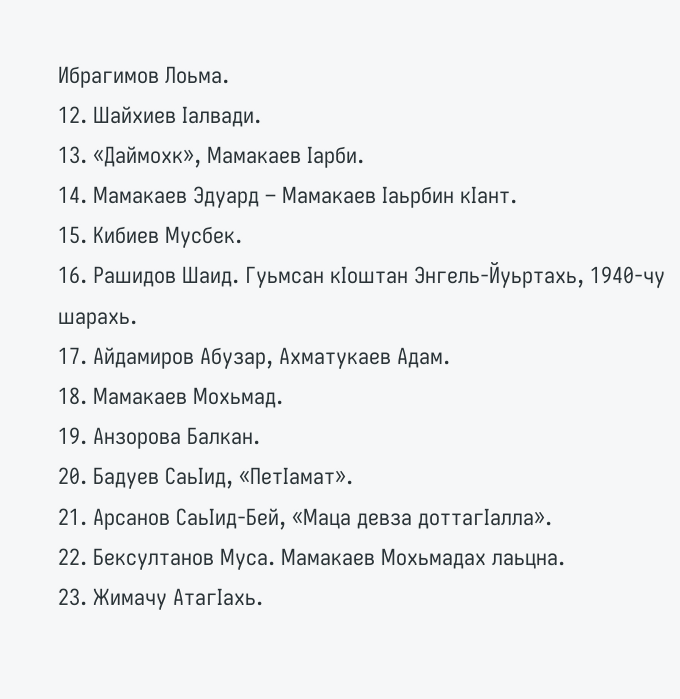Ибрагимов Лоьма.
12. Шайхиев Iалвади.
13. «Даймохк», Мамакаев Iарби.
14. Мамакаев Эдуард – Мамакаев Iаьрбин кIант.
15. Кибиев Мусбек.
16. Рашидов Шаид. Гуьмсан кIоштан Энгель-Йуьртахь, 1940-чу шарахь.
17. Айдамиров Абузар, Ахматукаев Адам.
18. Мамакаев Мохьмад.
19. Анзорова Балкан.
20. Бадуев СаьIид, «ПетIамат».
21. Арсанов СаьIид-Бей, «Маца девза доттагIалла».
22. Бексултанов Муса. Мамакаев Мохьмадах лаьцна.
23. Жимачу АтагIахь.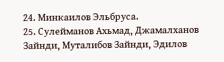24. Минкаилов Эльбруса.
25. Сулейманов Ахьмад, Джамалханов Зайнди, Муталибов Зайнди, Эдилов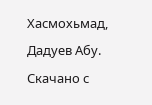Хасмохьмад,
Дадуев Абу.
Скачано с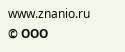www.znanio.ru
© ООО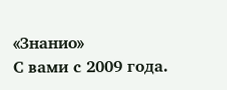«Знанио»
С вами с 2009 года.